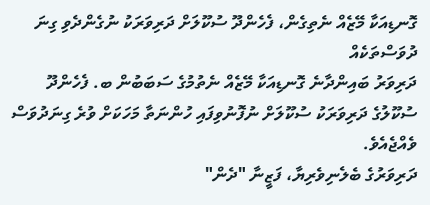ގޮނޑިއަކާ މޭޒެއް ނެތިގެން، ފެހެންދޫ ސުކޫލަށް ދަރިވަރަކު ނުގެންދެވި ގިނަ ދުވަސްތަކެއް
ދަރިވަރު ބައިންދާނެ ގޮނޑިއަކާ މޭޒެއް ނެތުމުގެ ސަބަބުން ބ. ފެހެންދޫ ސުކޫލުގެ ދަރިވަރަކު ސުކޫލަށް ނުފޮނުވިފައި ހުންނަތާ މަހަކަށް ވުރެ ގިނަދުވަސް ވެއްޖެއެވެ.
ދަރިވަރުގެ ބެލެނިވެރިޔާ، ފަޒީނާ "ދެން"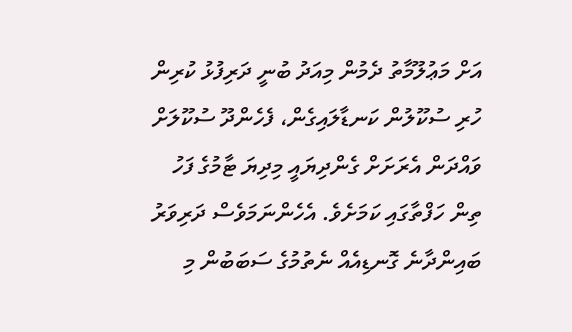އަށް މަޢުލޫމާތު ދެމުން މިއަދު ބުނީ ދަރިފުޅު ކުރިން ހުރި ސުކޫލުން ކަނޑާލައިގެން، ފެހެންދޫ ސުކޫލަށް ވައްދަން އެރަށަށް ގެންދިޔައީ މިދިޔަ ޓާމުގެ ފަހު ތިން ހަފްތާގައި ކަމަށެވެ. އެހެންނަމަވެސް ދަރިވަރު ބައިންދާނެ ގޮނޑިއެއް ނެތުމުގެ ސަބަބުން މި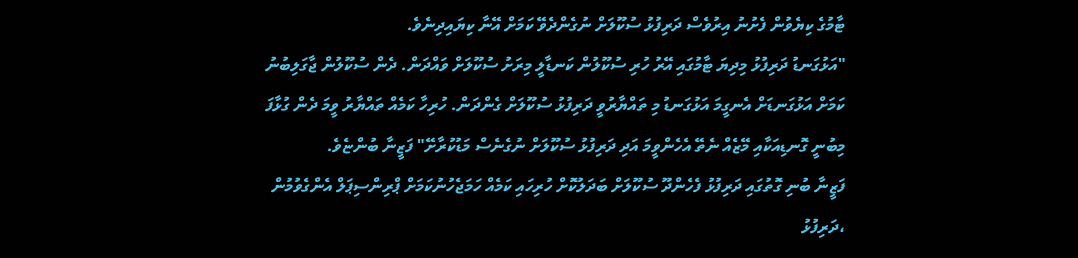ޓާމުގެ ކިޔެވުން ފެށުނު އިރުވެސް ދަރިފުޅު ސުކޫލަށް ނުގެންދެވޭ ކަމަށް އޭނާ ކިޔައިދިނެވެ.
"އަޅުގަނޑު ދަރިފުޅު މިދިޔަ ޓާމުގައި އޭރު ހުރި ސުކޫލުން ކަނޑާލީ މިރަށު ސުކޫލަށް ވައްދަން. ދެން ސުކޫލުން ޖާގަލިބުނު ކަމަށް އަޅުގަނޑަށް އެނގީމަ އަޅުގަނޑު މި ތައްޔާރުވީ ދަރިފުޅު ސުކޫލަށް ގެންދަން. ހުރިހާ ކަމެއް ތައްޔާރު ވީމަ ދެން ގުޅާފަ މިބުނީ ގޮނޑިއަކާއި މޭޒެއް ނެތޭ އެހެންވީމަ އަދި ދަރިފުޅު ސުކޫލަށް ނުގެނެސް މަޑުކުރާށޭ" ފަޒީނާ ބުންޏެވެ.
ފަޒީނާ ބުނި ގޮތުގައި ދަރިފުޅު ފެހެންދޫ ސުކޫލަށް ބަދަލުކޮށް ހުރިހައި ކަމެއް ހަމަޖެހުނުކަމަށް ޕްރިންސިޕަލް އެންގެވުމުން ،ދަރިފުޅު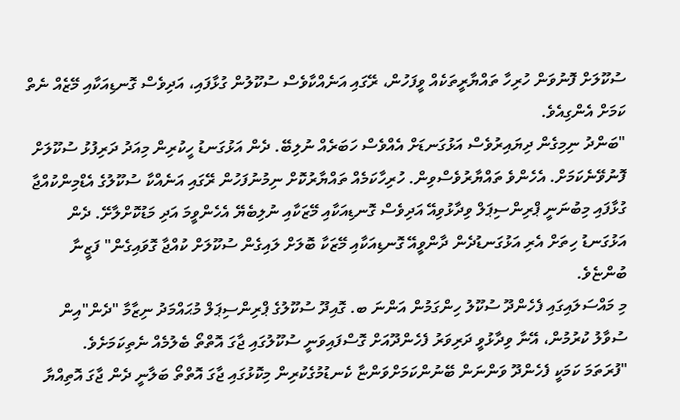ސުކޫލަށް ފޮނުވަން ހުރިހާ ތައްޔާރީތަކެއް ވީފަހުން، ރޭގައި އަނެއްކާވެސް ސުކޫލުން ގުޅާފައި، އަދިވެސް ގޮނޑިއަކާއި މޭޒެއް ނެތް ކަމަށް އެންގިއެވެ.
"ބަންދު ނިމިގެން ދިޔައިރުވެސް އަޅުގަނޑަށް އެއްވެސް ހަބަރެއް ނުލިބޭ. ދެން އަޅުގަނޑު ހީކުރިން މިއަދު ދަރިފުޅު ސުކޫލަށް ފޮނުވޭނެކަމަށް. އެހެންވެ ތައްޔާރުވެސްވިން. ހުރިހާކަމެއް ތައްޔާރުކޮށް ނިމުނުފަހުން ރޭގައި އަނެއްކާ ސުކޫލުގެ އެޑްމިންކުއްޖާ ގުޅާފައި މިބުނަނީ ޕްރިންސިޕަލް ވިދާޅުވިއޭ އަދިވެސް ގޮނޑިއަކާއި މޭޒަކާއި ނުލިބެޔޭ އެހެންވީމަ އަދި މަޑުކޮށްލާށޭ. ދެން އަޅުގަނޑު ހިތަށް އެރި އަޅުގަނޑުދެން ދާންވީއޭ ގޮނޑިއަކާއި މޭޒަކާ ބޮލަށް ލައިގެން ސުކޫލަށް ކުއްޖާ ގޮވައިގެން" ފަޒީނާ ބުންޏެވެ.
މި މައްސަލައިގައި ފެހެންދޫ ސުކޫލު ހިންގަމުން އަންނަ ބ. ގޮއިދޫ ސުކޫލުގެ ޕްރިންސިޕަލް މުޙައްމަދު ނިޒާމާ "ދެން"އިން ސުވާލު ކުރުމުން، އޭނާ ވިދާޅުވީ ދަރިވަރު ފެހެންދޫއަށް ގޮސްފައިވަނީ ސުކޫލުގައި ޖާގަ އޮތްތޯ ބެލުމެއް ނެތިކަމަށެވެ.
"ފުރަތަމަ ކަމަކީ ފެހެންދޫ ވަންނަން ބޭނުންކަމަށްވަންޏާ ކެނޑުމުގެކުރިން މިކޮޅުގައި ޖާގަ އޮތްތޯ ބަލާނީ ދެން ޖާގަ އޮތިއްޔާ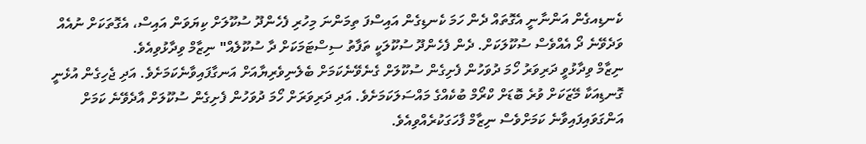ކެނޑިއގެން އަންނާނީ އެގޮތައް ދެން ހަމަ ކެނޑިގެން އައިސްފަ ތިމަންނަ މިހުރި ފެހެންދޫ ސުކޫލަށް ކިޔަވަން އައިސް، އެގޮތަކަށް ނުއެއް ވަދެވޭނެ ދޯ އެއްވެސް ސުކޫލަކަށް. ދެން ފެހެންދޫ ސުކޫލަކީ ތަފާތު ސިސްޓަމަކަށް ދާ ސުކޫލެއް" ނިޒާމް ވިދާޅުވިއެވެ.
ނިޒާމް ވިދާޅުވީ ދަރިވަރު ހޯމަ ދުވަހުން ފެށިގެން ސުކޫލަށް ގެނެވޭނެކަމަށް ބެލެނިވެރިޔާއަށް އަނގާފައިވާނެކަމަށެވެ. އަދި ޖެހިގެން އުޅެނީ ގޮނޑިއަކާ މޭޒަކަށް ވުރެ ބޮޑަށް ކްރޯމް ބުކެއްގެ މައްސަލަކަމަށެވެ. އަދި ދަރިވަރަށް ހޯމަ ދުވަހުން ފެށިގެން ސުކޫލަށް އާދެވޭނެ ކަމަށް އަންގަވައިފައިވާނެ ކަމަށްވެސް ނިޒާމް ފާހަގަކުރެއްވިއެވެ.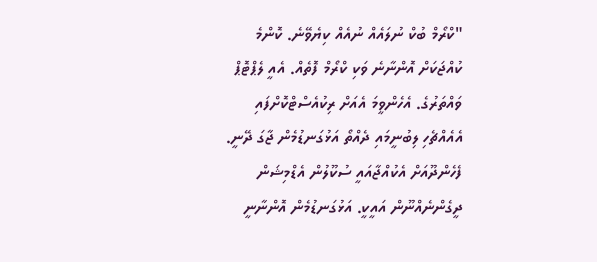"ކްރޯމް ބުކް ނުލައެއް ނުއެއް ކިޔެވޭނެ. ކޮންމެ ކުއްޖަކަށް އޮންނާނެ ވަކި ކްރޯމް ފޮތެއް. އެއީ ލެޕްޓޮޕް ވައްތަރުގެ. އެހެންވީމަ އެއަށް ރިކުއެސްޓްކޮށްފައި އެއެއްޗެހި ލިބުނީމައި ދެއްތޯ އަޅުގަނޑުމެން ޖާގަ ދޭނީ. ފެހެންދޫއަށް އެކުއްޖާއައީ ސުކޫލުން އެޑްމިޝަން ދީގެންނެއްނޫން އައީކީ. އަޅުގަނޑުމެން އޮންނާނީ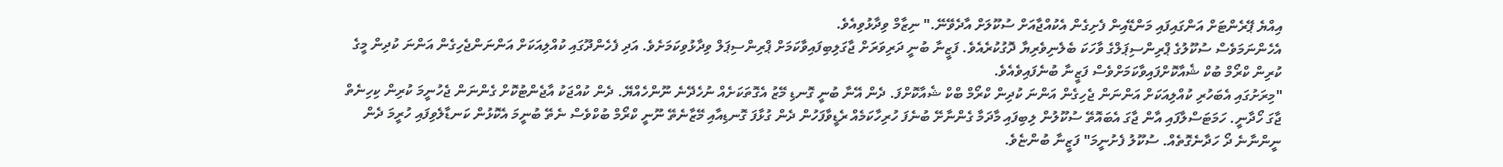އިއްޔެ ޕޭރެންޓަށް އަންގައިފައި މަންޑޭއިން ފެށިގެން އެކުއްޖާއަށް ސުކޫލަށް އާދެވޭނޭ." ނިޒާމް ވިދާޅުވިއެވެ.
އެހެންނަމަވެސް ސުކޫލުގެ ޕްރިންސިޕަލްގެ ވާހަކަ ބެލެނިވެރިޔާ ދޮގުކުރެއެވެ. ފަޒީނާ ބުނީ ދަރިވަރަށް ޖާގަލިބިފައިވާކަމަށް ޕްރިންސިޕަލް ވިދާޅުވިކަމަށެވެ. އަދި ފެހެންދޫގައި ކުއްލިއަކަށް އަންނަންޖެހިގެން އަންނަ ކުދިން މީގެ ކުރިން ކްރޯމް ބުކް ޝެއާކޮށްފައިވާކަމަށްވެސް ފަޒީނާ ބުނެފައިވެއެވެ.
"މިރަށުގައި އެބަހުރި ކުއްލިއަކަށް އަންނަން ޖެހިގެން އަންނަ ކުދިން ކްރޯމް ބްކް ޝެއާކޮށްފަ. ދެން އޭނާ ބުނީ ގޮނޑި މޭޒު އެގޮތަކަށެއް ނުހެދޭނެ ނޫންހެއްޔޭ. ދެން ކުއްޖަކު އާޖެންޓުކޮށް ގެންނަން ޖެހުނީމަ ކުރިން ކިހިނެތް ޖާގަ ހޯދާނީ. ހަމަޓަސްލާފައި އާން ޖާގަ އެބައޮތޭ ސުކޫލުން ލިބިފައި މާދަމާ ގެންނާށޭ ބުނެފަ ހުރިހާކަމެއް ރެޑީވާފަހުން ދެން ގުޅާފަ ގޮނޑިއާއި މޭޒާނެތޭ ނޫނީ ކްރޯމް ބުކްވެސް ނެތޭ ބުނީމަ އެކޮޅުން ކަނޑާލެވިފައި ހުރީމަ ދެން ނީންނާނެ ދޯ ހަދާނެގޮތެއް. ސުކޫލު ފެށުނީމަ" ފަޒީނާ ބުންޏެވެ.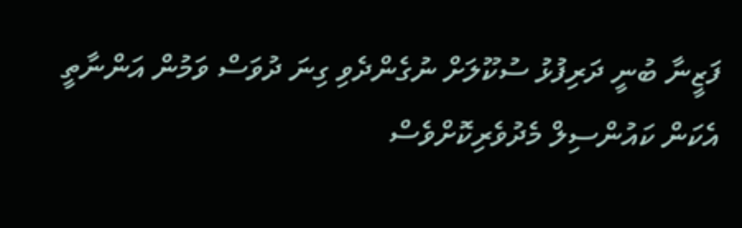ފަޒީނާ ބުނީ ދަރިފުޅު ސުކޫލަށް ނުގެންދެވި ގިނަ ދުވަސް ވަމުން އަންނާތީ އެކަން ކައުންސިލް މެދުވެރިކޮށްވެސް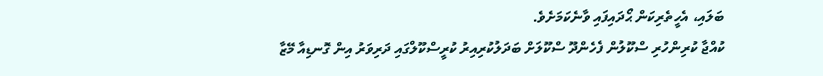ބަލައި، އެހީތެރިކަން ޙޯދައިފައި ވާނެކަމަށެވެ.
ކުއްޖާ ކުރިންހުރި ސްކޫލުން ފެހެންދޫ ސްކޫލަށް ބަދަލުކުރިއިރު ކުރީސްކޫލްގައި ދަރިވަރު އިން ގޮނޑިއާ މޭޒާ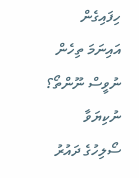ހިފައިގެން އައިނަމަ ތިހެން ނުވީސް ނޫންތޯ؟
ނުކިޔަވާ ސޯލިހުގެ ދައުރު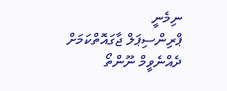ނިމެނީ
ޕްރިންސިޕަލް ޖާގައޮތްކަމަށް ދެއްނެވީމް ނޫންތޯ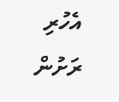އެހުރި ރަށުން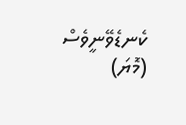ކެނޑެވޭނީވެސް (މޮޔަ)